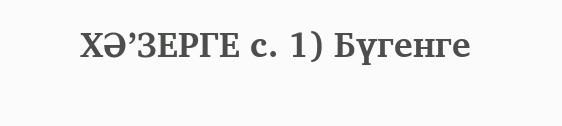ХӘ’ЗЕРГЕ с. 1) Бүгенге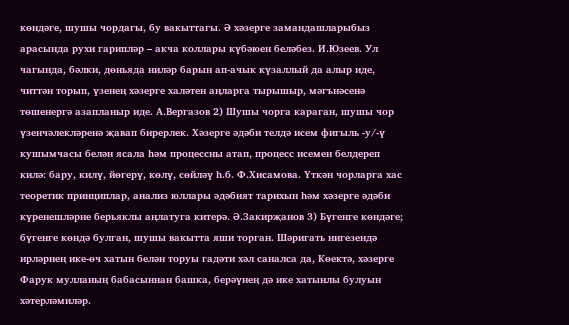көндәге, шушы чордагы, бу вакыттагы. Ә хәзерге замандашларыбыз арасында рухи гарипләр – акча коллары күбәюен беләбез. И.Юзеев. Ул чагында, бәлки, дөньяда ниләр барын ап-ачык күзаллый да алыр иде, читтән торып, үзенең хәзерге халәтен аңларга тырышыр, мәгънәсенә төшенергә азапланыр иде. А.Вергазов 2) Шушы чорга караган, шушы чор үзенчәлекләренә җавап бирерлек. Хәзерге әдәби телдә исем фигыль -у/-ү кушымчасы белән ясала һәм процессны атап, процесс исемен белдереп килә: бару, килү, йөгерү, көлү, сөйләү һ.б. Ф.Хисамова. Үткән чорларга хас теоретик принциплар, анализ юллары әдәбият тарихын һәм хәзерге әдәби күренешләрне берьяклы аңлатуга китерә. Ә.Закирҗанов 3) Бүгенге көндәге; бүгенге көндә булган, шушы вакытта яши торган. Шәригать нигезендә ирләрнең ике-өч хатын белән торуы гадәти хәл саналса да, Көектә, хәзерге Фарук мулланың бабасыннан башка, берәүнең дә ике хатынлы булуын хәтерләмиләр.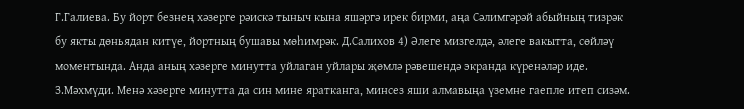Г.Галиева. Бу йорт безнең хәзерге рәискә тыныч кына яшәргә ирек бирми, аңа Сәлимгәрәй абыйның тизрәк бу якты дөньядан китүе, йортның бушавы мөһимрәк. Д.Салихов 4) Әлеге мизгелдә, әлеге вакытта, сөйләү моментында. Анда аның хәзерге минутта уйлаган уйлары җөмлә рәвешендә экранда күренәләр иде. З.Мәхмүди. Менә хәзерге минутта да син мине яратканга, минсез яши алмавыңа үземне гаепле итеп сизәм.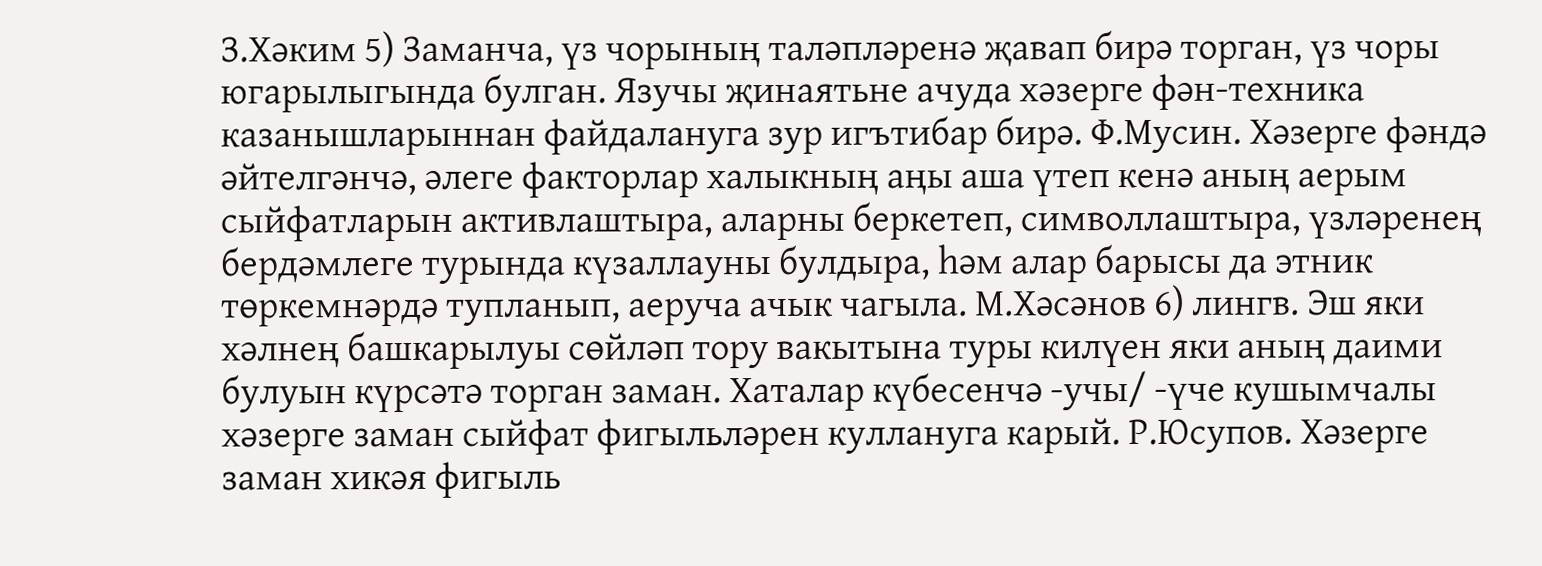З.Хәким 5) Заманча, үз чорының таләпләренә җавап бирә торган, үз чоры югарылыгында булган. Язучы җинаятьне ачуда хәзерге фән-техника казанышларыннан файдалануга зур игътибар бирә. Ф.Мусин. Хәзерге фәндә әйтелгәнчә, әлеге факторлар халыкның аңы аша үтеп кенә аның аерым сыйфатларын активлаштыра, аларны беркетеп, символлаштыра, үзләренең бердәмлеге турында күзаллауны булдыра, һәм алар барысы да этник төркемнәрдә тупланып, аеруча ачык чагыла. М.Хәсәнов 6) лингв. Эш яки хәлнең башкарылуы сөйләп тору вакытына туры килүен яки аның даими булуын күрсәтә торган заман. Хаталар күбесенчә -учы/ -үче кушымчалы хәзерге заман сыйфат фигыльләрен куллануга карый. Р.Юсупов. Хәзерге заман хикәя фигыль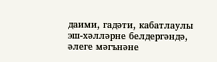даими, гадәти, кабатлаулы эш-хәлләрне белдергәндә, әлеге мәгънәне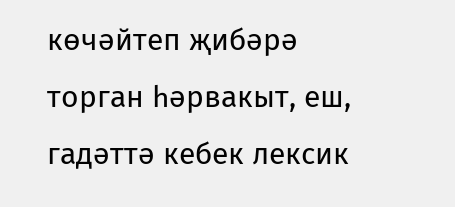көчәйтеп җибәрә торган һәрвакыт, еш, гадәттә кебек лексик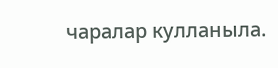чаралар кулланыла.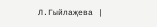Л.Гыйлаҗева |